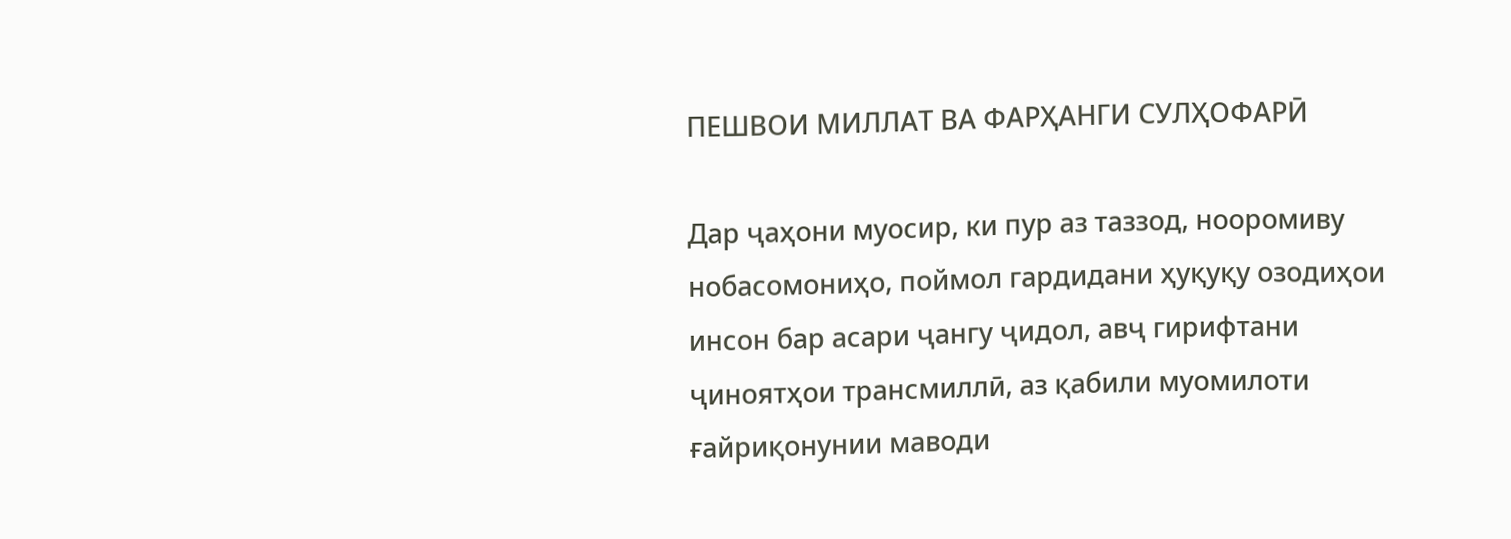ПЕШВОИ МИЛЛАТ ВА ФАРҲАНГИ СУЛҲОФАРӢ

Дар ҷаҳони муосир, ки пур аз таззод, нооромиву нобасомониҳо, поймол гардидани ҳуқуқу озодиҳои инсон бар асари ҷангу ҷидол, авҷ гирифтани ҷиноятҳои трансмиллӣ, аз қабили муомилоти ғайриқонунии маводи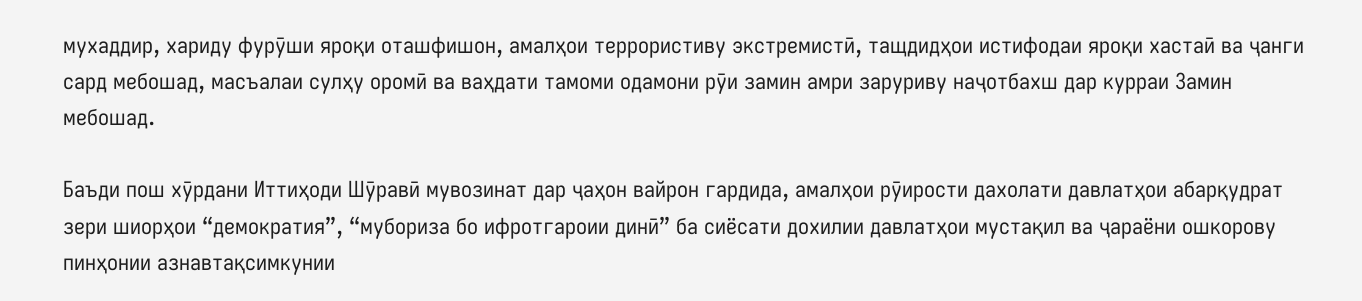мухаддир, хариду фурӯши яроқи оташфишон, амалҳои террористиву экстремистӣ, тащдидҳои истифодаи яроқи хастаӣ ва ҷанги сард мебошад, масъалаи сулҳу оромӣ ва ваҳдати тамоми одамони рӯи замин амри заруриву наҷотбахш дар курраи Замин мебошад.

Баъди пош хӯрдани Иттиҳоди Шӯравӣ мувозинат дар ҷаҳон вайрон гардида, амалҳои рӯирости дахолати давлатҳои абарқудрат зери шиорҳои “демократия”, “мубориза бо ифротгароии динӣ” ба сиёсати дохилии давлатҳои мустақил ва ҷараёни ошкорову пинҳонии азнавтақсимкунии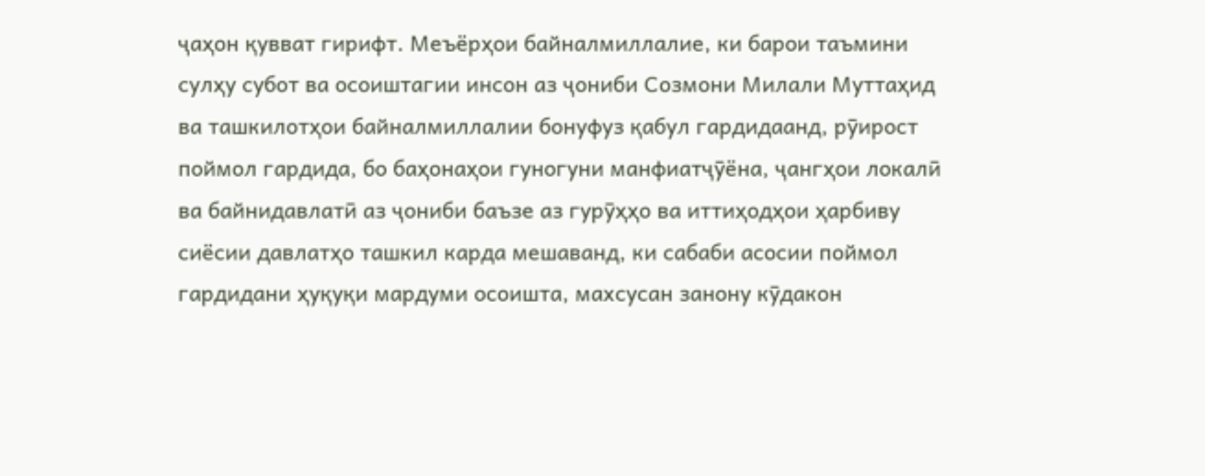ҷаҳон қувват гирифт. Меъёрҳои байналмиллалие, ки барои таъмини сулҳу субот ва осоиштагии инсон аз ҷониби Созмони Милали Муттаҳид ва ташкилотҳои байналмиллалии бонуфуз қабул гардидаанд, рӯирост поймол гардида, бо баҳонаҳои гуногуни манфиатҷӯёна, ҷангҳои локалӣ ва байнидавлатӣ аз ҷониби баъзе аз гурӯҳҳо ва иттиҳодҳои ҳарбиву сиёсии давлатҳо ташкил карда мешаванд, ки сабаби асосии поймол гардидани ҳуқуқи мардуми осоишта, махсусан занону кӯдакон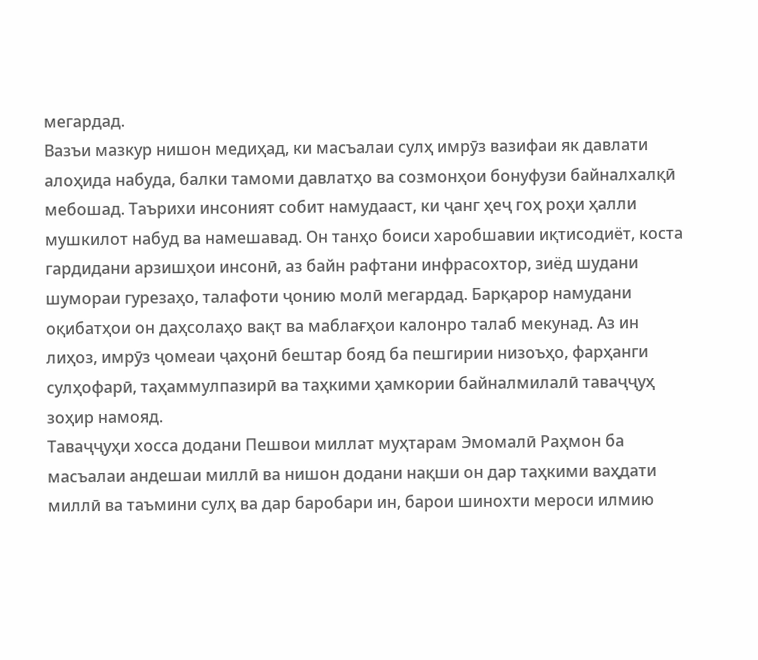мегардад.
Вазъи мазкур нишон медиҳад, ки масъалаи сулҳ имрӯз вазифаи як давлати алоҳида набуда, балки тамоми давлатҳо ва созмонҳои бонуфузи байналхалқӣ мебошад. Таърихи инсоният собит намудааст, ки ҷанг ҳеҷ гоҳ роҳи ҳалли мушкилот набуд ва намешавад. Он танҳо боиси харобшавии иқтисодиёт, коста гардидани арзишҳои инсонӣ, аз байн рафтани инфрасохтор, зиёд шудани шумораи гурезаҳо, талафоти ҷонию молӣ мегардад. Барқарор намудани оқибатҳои он даҳсолаҳо вақт ва маблағҳои калонро талаб мекунад. Аз ин лиҳоз, имрӯз ҷомеаи ҷаҳонӣ бештар бояд ба пешгирии низоъҳо, фарҳанги сулҳофарӣ, таҳаммулпазирӣ ва таҳкими ҳамкории байналмилалӣ таваҷҷуҳ зоҳир намояд.
Таваҷҷуҳи хосса додани Пешвои миллат муҳтарам Эмомалӣ Раҳмон ба масъалаи андешаи миллӣ ва нишон додани нақши он дар таҳкими ваҳдати миллӣ ва таъмини сулҳ ва дар баробари ин, барои шинохти мероси илмию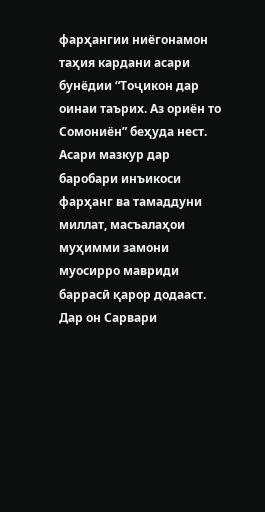фарҳангии ниёгонамон таҳия кардани асари бунёдии “Тоҷикон дар оинаи таърих. Аз ориён то Сомониён” беҳуда нест. Асари мазкур дар баробари инъикоси фарҳанг ва тамаддуни миллат, масъалаҳои муҳимми замони муосирро мавриди баррасӣ қарор додааст. Дар он Сарвари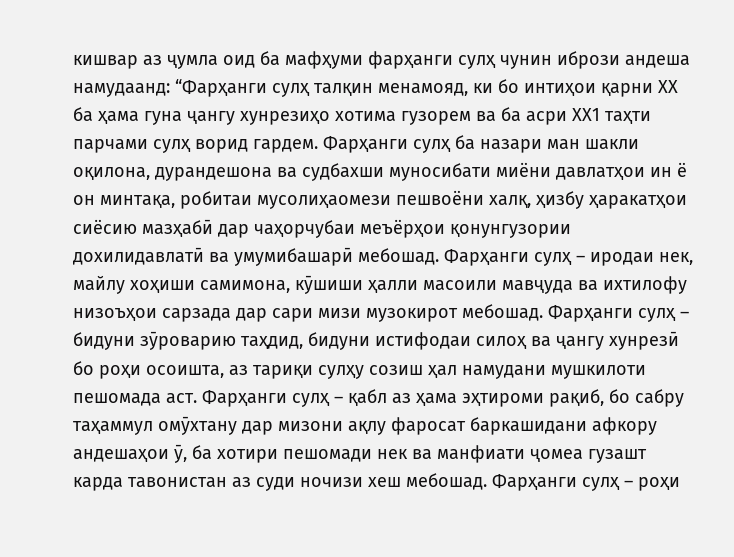кишвар аз ҷумла оид ба мафҳуми фарҳанги сулҳ чунин ибрози андеша намудаанд: “Фарҳанги сулҳ талқин менамояд, ки бо интиҳои қарни ХХ ба ҳама гуна ҷангу хунрезиҳо хотима гузорем ва ба асри ХХ1 таҳти парчами сулҳ ворид гардем. Фарҳанги сулҳ ба назари ман шакли оқилона, дурандешона ва судбахши муносибати миёни давлатҳои ин ё он минтақа, робитаи мусолиҳаомези пешвоёни халқ, ҳизбу ҳаракатҳои сиёсию мазҳабӣ дар чаҳорчубаи меъёрҳои қонунгузории дохилидавлатӣ ва умумибашарӣ мебошад. Фарҳанги сулҳ – иродаи нек, майлу хоҳиши самимона, кӯшиши ҳалли масоили мавҷуда ва ихтилофу низоъҳои сарзада дар сари мизи музокирот мебошад. Фарҳанги сулҳ – бидуни зӯроварию таҳдид, бидуни истифодаи силоҳ ва ҷангу хунрезӣ бо роҳи осоишта, аз тариқи сулҳу созиш ҳал намудани мушкилоти пешомада аст. Фарҳанги сулҳ – қабл аз ҳама эҳтироми рақиб, бо сабру таҳаммул омӯхтану дар мизони ақлу фаросат баркашидани афкору андешаҳои ӯ, ба хотири пешомади нек ва манфиати ҷомеа гузашт карда тавонистан аз суди ночизи хеш мебошад. Фарҳанги сулҳ – роҳи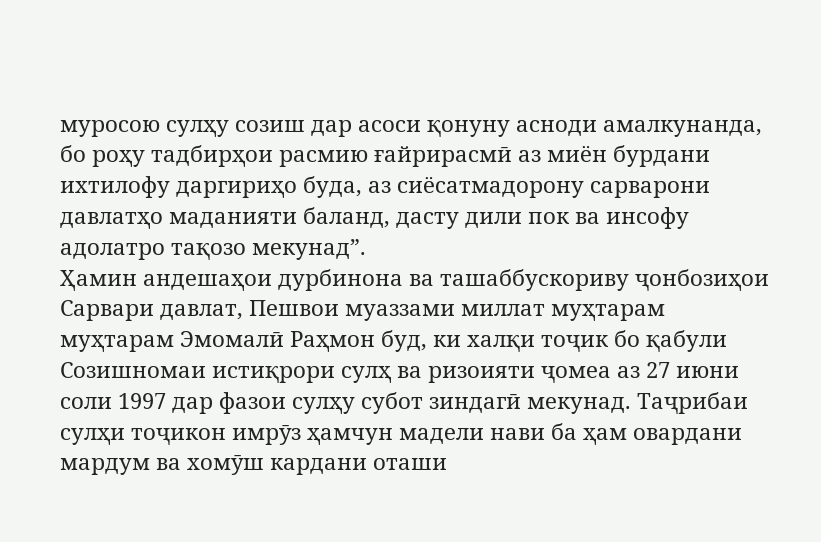муросою сулҳу созиш дар асоси қонуну асноди амалкунанда, бо роҳу тадбирҳои расмию ғайрирасмӣ аз миён бурдани ихтилофу даргириҳо буда, аз сиёсатмадорону сарварони давлатҳо маданияти баланд, дасту дили пок ва инсофу адолатро тақозо мекунад”.
Ҳамин андешаҳои дурбинона ва ташаббускориву ҷонбозиҳои Сарвари давлат, Пешвои муаззами миллат муҳтарам муҳтарам Эмомалӣ Раҳмон буд, ки халқи тоҷик бо қабули Созишномаи истиқрори сулҳ ва ризоияти ҷомеа аз 27 июни соли 1997 дар фазои сулҳу субот зиндагӣ мекунад. Таҷрибаи сулҳи тоҷикон имрӯз ҳамчун мадели нави ба ҳам овардани мардум ва хомӯш кардани оташи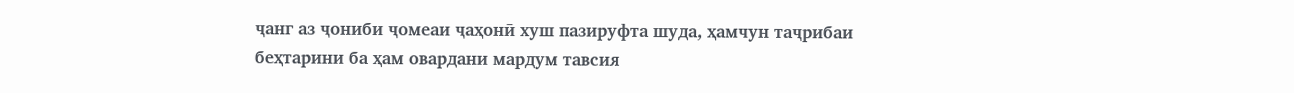ҷанг аз ҷониби ҷомеаи ҷаҳонӣ хуш пазируфта шуда, ҳамчун таҷрибаи беҳтарини ба ҳам овардани мардум тавсия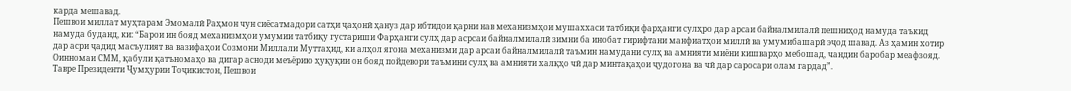карда мешавад.
Пешвои миллат муҳтарам Эмомалӣ Раҳмон чун сиёсатмадори сатҳи ҷаҳонӣ ҳануз дар ибтидои қарни нав механизмҳои мушаххаси татбиқи фарҳанги сулҳро дар арсаи байналмилалӣ пешниҳод намуда таъкид намуда буданд, ки: “Барои ин бояд механизмҳои умумии татбиқу густариши Фарҳанги сулҳ дар асрсаи байналмилалӣ зимни ба инобат гирифтани манфиатҳои миллӣ ва умумибашарӣ эҷод шавад. Аз ҳамин хотир дар асри ҷадид масъулият ва вазифаҳои Созмони Миллали Муттаҳид, ки алҳол ягона механизми дар арсаи байналмилалӣ таъмин намудани сулҳ ва амнияти миёни кишварҳо мебошад, чандин баробар меафзояд. Оинномаи СММ, қабули қатъномаҳо ва дигар асноди меъёрию ҳуқуқии он бояд пойдевори таъмини сулҳ ва амнияти халқҳо чӣ дар минтақаҳои ҷудогона ва чӣ дар саросари олам гардад”.
Тавре Президенти Ҷумҳурии Тоҷикистон, Пешвои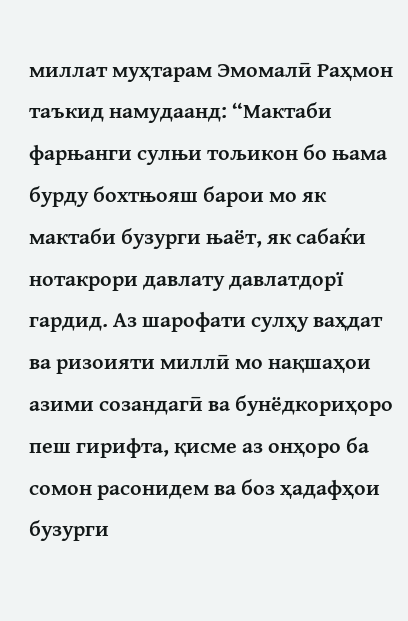миллат муҳтарам Эмомалӣ Раҳмон таъкид намудаанд: “Мактаби фарњанги сулњи тољикон бо њама бурду бохтњояш барои мо як мактаби бузурги њаёт, як сабаќи нотакрори давлату давлатдорї гардид. Аз шарофати сулҳу ваҳдат ва ризоияти миллӣ мо нақшаҳои азими созандагӣ ва бунёдкориҳоро пеш гирифта, қисме аз онҳоро ба сомон расонидем ва боз ҳадафҳои бузурги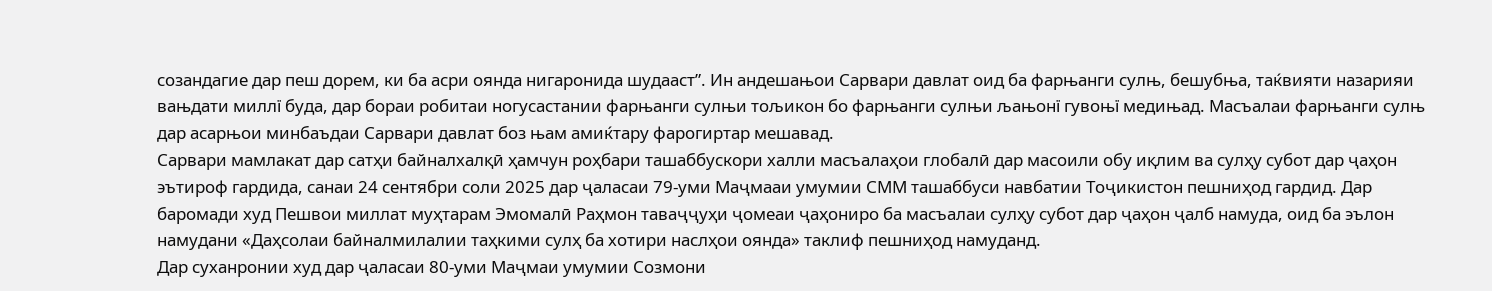созандагие дар пеш дорем, ки ба асри оянда нигаронида шудааст”. Ин андешањои Сарвари давлат оид ба фарњанги сулњ, бешубња, таќвияти назарияи вањдати миллї буда, дар бораи робитаи ногусастании фарњанги сулњи тољикон бо фарњанги сулњи љањонї гувоњї медињад. Масъалаи фарњанги сулњ дар асарњои минбаъдаи Сарвари давлат боз њам амиќтару фарогиртар мешавад.
Сарвари мамлакат дар сатҳи байналхалқӣ ҳамчун роҳбари ташаббускори халли масъалаҳои глобалӣ дар масоили обу иқлим ва сулҳу субот дар ҷаҳон эътироф гардида, санаи 24 сентябри соли 2025 дар ҷаласаи 79-уми Маҷмааи умумии СММ ташаббуси навбатии Тоҷикистон пешниҳод гардид. Дар баромади худ Пешвои миллат муҳтарам Эмомалӣ Раҳмон таваҷҷуҳи ҷомеаи ҷаҳониро ба масъалаи сулҳу субот дар ҷаҳон ҷалб намуда, оид ба эълон намудани «Даҳсолаи байналмилалии таҳкими сулҳ ба хотири наслҳои оянда» таклиф пешниҳод намуданд.
Дар суханронии худ дар ҷаласаи 80-уми Маҷмаи умумии Созмони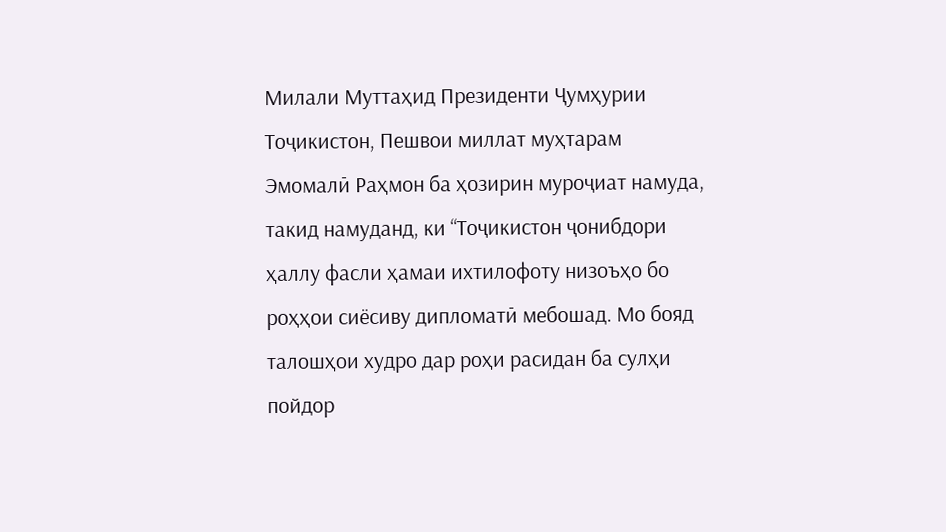Милали Муттаҳид Президенти Ҷумҳурии Тоҷикистон, Пешвои миллат муҳтарам Эмомалӣ Раҳмон ба ҳозирин муроҷиат намуда, такид намуданд, ки “Тоҷикистон ҷонибдори ҳаллу фасли ҳамаи ихтилофоту низоъҳо бо роҳҳои сиёсиву дипломатӣ мебошад. Мо бояд талошҳои худро дар роҳи расидан ба сулҳи пойдор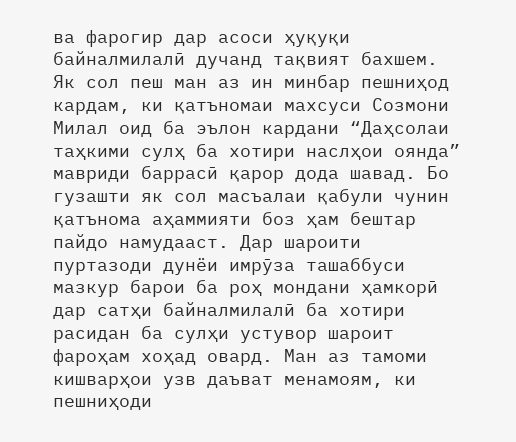ва фарогир дар асоси ҳуқуқи байналмилалӣ дучанд тақвият бахшем. Як сол пеш ман аз ин минбар пешниҳод кардам, ки қатъномаи махсуси Созмони Милал оид ба эълон кардани “Даҳсолаи таҳкими сулҳ ба хотири наслҳои оянда” мавриди баррасӣ қарор дода шавад. Бо гузашти як сол масъалаи қабули чунин қатънома аҳаммияти боз ҳам бештар пайдо намудааст. Дар шароити пуртазоди дунёи имрӯза ташаббуси мазкур барои ба роҳ мондани ҳамкорӣ дар сатҳи байналмилалӣ ба хотири расидан ба сулҳи устувор шароит фароҳам хоҳад овард. Ман аз тамоми кишварҳои узв даъват менамоям, ки пешниҳоди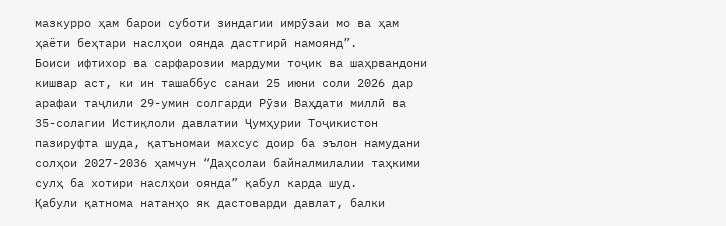мазкурро ҳам барои суботи зиндагии имрӯзаи мо ва ҳам ҳаёти беҳтари наслҳои оянда дастгирӣ намоянд”.
Боиси ифтихор ва сарфарозии мардуми тоҷик ва шаҳрвандони кишвар аст, ки ин ташаббус санаи 25 июни соли 2026 дар арафаи таҷлили 29-умин солгарди Рӯзи Ваҳдати миллӣ ва 35-солагии Истиқлоли давлатии Ҷумҳурии Тоҷикистон пазируфта шуда, қатъномаи махсус доир ба эълон намудани солҳои 2027-2036 ҳамчун “Даҳсолаи байналмилалии таҳкими сулҳ ба хотири наслҳои оянда” қабул карда шуд.
Қабули қатнома натанҳо як дастоварди давлат, балки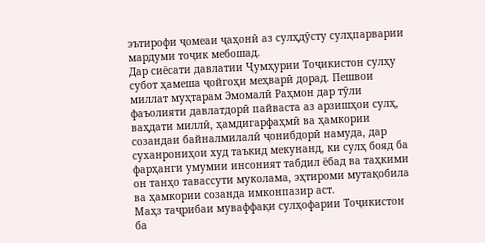эътирофи ҷомеаи ҷаҳонӣ аз сулҳдӯсту сулҳпарварии мардуми тоҷик мебошад.
Дар сиёсати давлатии Ҷумҳурии Тоҷикистон сулҳу субот ҳамеша ҷойгоҳи меҳварӣ дорад. Пешвои миллат муҳтарам Эмомалӣ Раҳмон дар тӯли фаъолияти давлатдорӣ пайваста аз арзишҳои сулҳ, ваҳдати миллӣ, ҳамдигарфаҳмӣ ва ҳамкории созандаи байналмилалӣ ҷонибдорӣ намуда, дар суханрониҳои худ таъкид мекунанд, ки сулҳ бояд ба фарҳанги умумии инсоният табдил ёбад ва таҳкими он танҳо тавассути муколама, эҳтироми мутақобила ва ҳамкории созанда имконпазир аст.
Маҳз таҷрибаи муваффақи сулҳофарии Тоҷикистон ба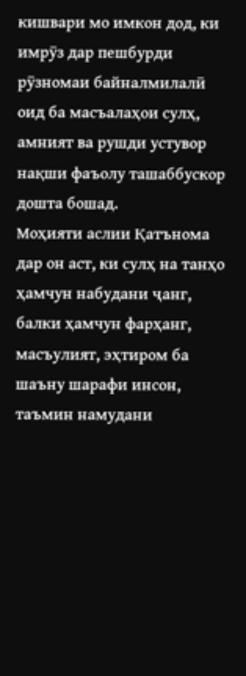кишвари мо имкон дод, ки имрӯз дар пешбурди рӯзномаи байналмилалӣ оид ба масъалаҳои сулҳ, амният ва рушди устувор нақши фаъолу ташаббускор дошта бошад.
Моҳияти аслии Қатънома дар он аст, ки сулҳ на танҳо ҳамчун набудани ҷанг, балки ҳамчун фарҳанг, масъулият, эҳтиром ба шаъну шарафи инсон, таъмин намудани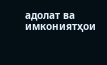адолат ва имкониятҳои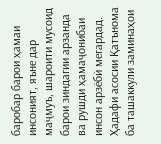баробар барои ҳамаи инсоният, яъне дар маҷмуъ, шароити мусоид барои зиндагии арзанда ва рушди ҳамаҷонибаи инсон арзёбӣ мегардад.
Ҳадафи асосии Қатънома ба ташаккули заминаҳои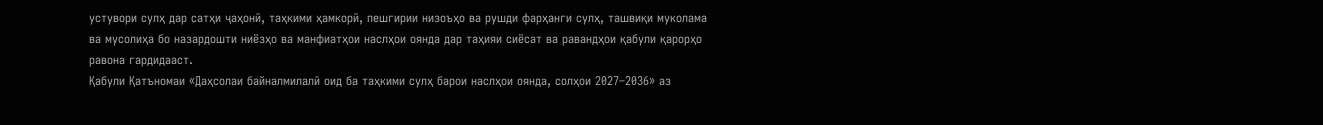устувори сулҳ дар сатҳи ҷаҳонӣ, таҳкими ҳамкорӣ, пешгирии низоъҳо ва рушди фарҳанги сулҳ, ташвиқи муколама ва мусолиҳа бо назардошти ниёзҳо ва манфиатҳои наслҳои оянда дар таҳияи сиёсат ва равандҳои қабули қарорҳо равона гардидааст.
Қабули Қатъномаи «Даҳсолаи байналмилалӣ оид ба таҳкими сулҳ барои наслҳои оянда, солҳои 2027–2036» аз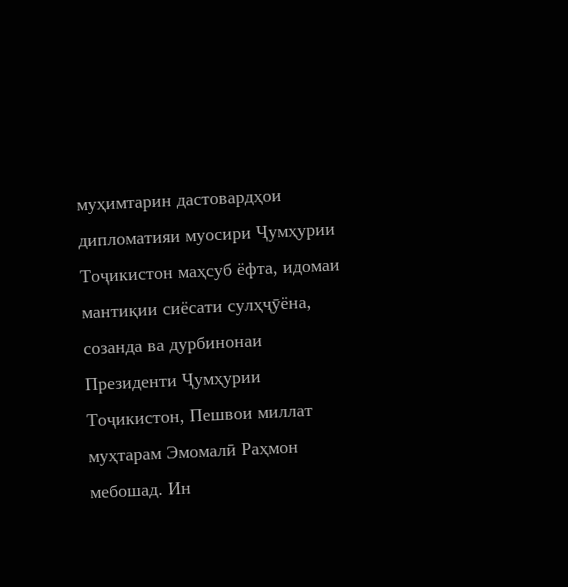муҳимтарин дастовардҳои дипломатияи муосири Ҷумҳурии Тоҷикистон маҳсуб ёфта, идомаи мантиқии сиёсати сулҳҷӯёна, созанда ва дурбинонаи Президенти Ҷумҳурии Тоҷикистон, Пешвои миллат муҳтарам Эмомалӣ Раҳмон мебошад. Ин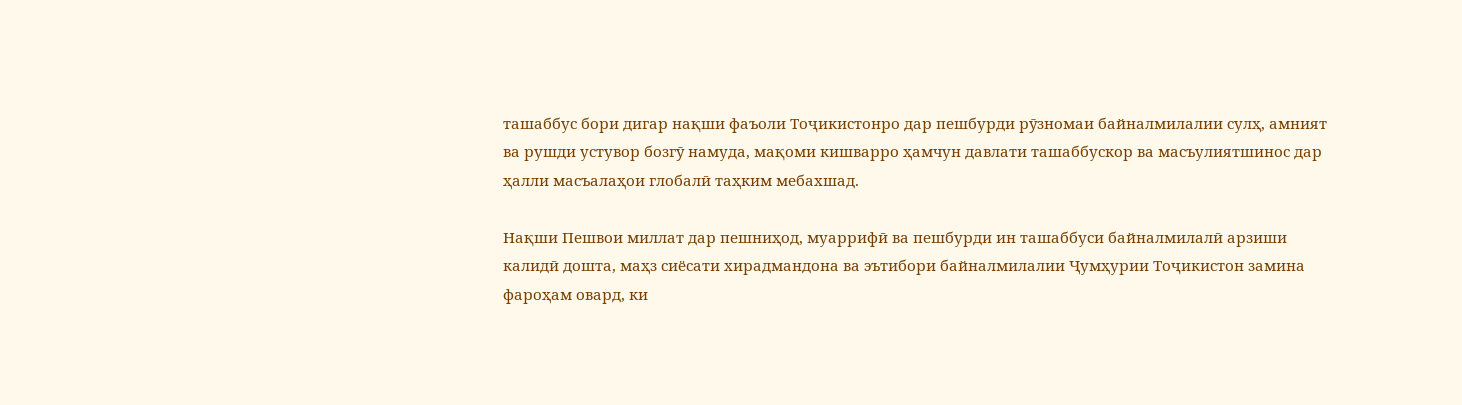ташаббус бори дигар нақши фаъоли Тоҷикистонро дар пешбурди рӯзномаи байналмилалии сулҳ, амният ва рушди устувор бозгӯ намуда, мақоми кишварро ҳамчун давлати ташаббускор ва масъулиятшинос дар ҳалли масъалаҳои глобалӣ таҳким мебахшад.

Нақши Пешвои миллат дар пешниҳод, муаррифӣ ва пешбурди ин ташаббуси байналмилалӣ арзиши калидӣ дошта, маҳз сиёсати хирадмандона ва эътибори байналмилалии Ҷумҳурии Тоҷикистон замина фароҳам овард, ки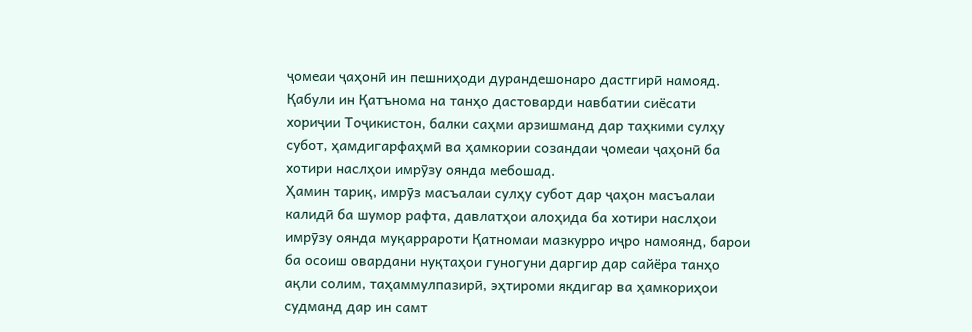ҷомеаи ҷаҳонӣ ин пешниҳоди дурандешонаро дастгирӣ намояд. Қабули ин Қатънома на танҳо дастоварди навбатии сиёсати хориҷии Тоҷикистон, балки саҳми арзишманд дар таҳкими сулҳу субот, ҳамдигарфаҳмӣ ва ҳамкории созандаи ҷомеаи ҷаҳонӣ ба хотири наслҳои имрӯзу оянда мебошад.
Ҳамин тариқ, имрӯз масъалаи сулҳу субот дар ҷаҳон масъалаи калидӣ ба шумор рафта, давлатҳои алоҳида ба хотири наслҳои имрӯзу оянда муқаррароти Қатномаи мазкурро иҷро намоянд, барои ба осоиш овардани нуқтаҳои гуногуни даргир дар сайёра танҳо ақли солим, таҳаммулпазирӣ, эҳтироми якдигар ва ҳамкориҳои судманд дар ин самт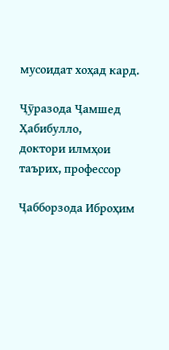мусоидат хоҳад кард.

Ҷӯразода Ҷамшед Ҳабибулло,
доктори илмҳои таърих, профессор

Ҷабборзода Иброҳим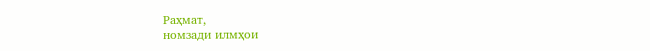Раҳмат,
номзади илмҳои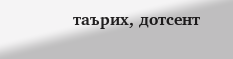таърих, дотсент